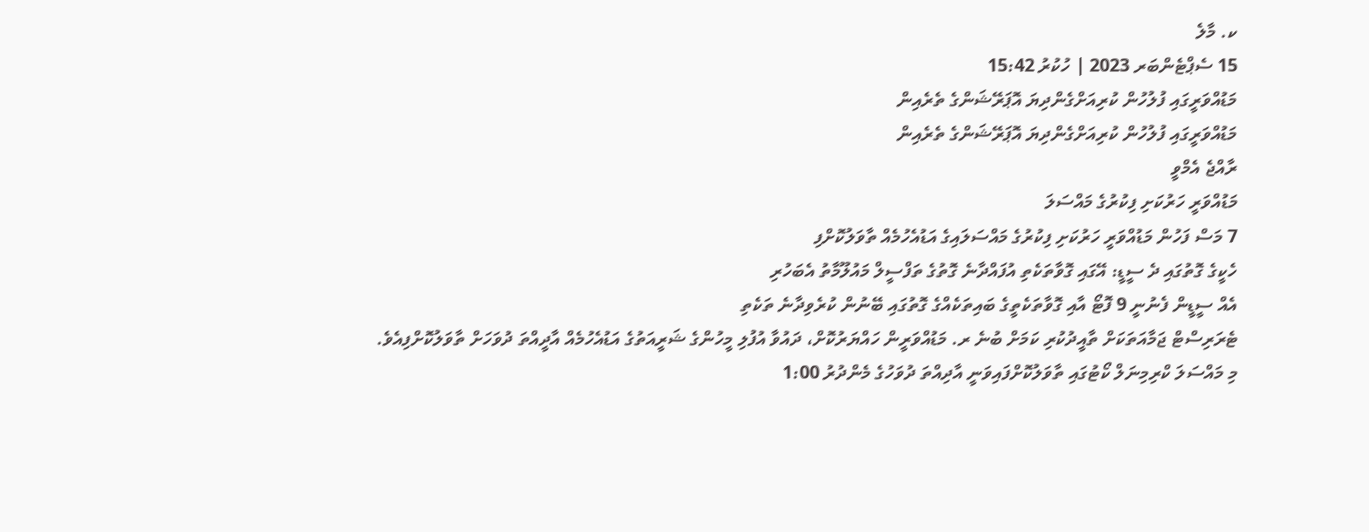ކ. މާލެ
15 ސެޕްޓެންބަރ 2023 | ހުކުރު 15:42
މަޑުއްވަރީގައި ފުލުހުން ކުރިއަށްގެންދިޔަ އޮޕަރޭޝަންގެ ތެރެއިން
މަޑުއްވަރީގައި ފުލުހުން ކުރިއަށްގެންދިޔަ އޮޕަރޭޝަންގެ ތެރެއިން
ރާއްޖެ އެމްވީ
މަޑުއްވަރީ ހަރުކަށި ފިކުރުގެ މައްސަލަ
7 މަސް ފަހުން މަޑުއްވަރީ ހަރުކަށި ފިކުރުގެ މައްސަލައިގެ އަޑުއެހުމެއް ތާވަލުކޮށްފި
ހެކީގެ ގޮތުގައި ދެ ސީޑީ: އޭގައި ގޮވާތަކެތި އުފައްދާނެ ގޮތުގެ ތަފްސީލް މައުލޫމާތު އެބަހުރި
އެއް ސީޑީން ފެނުނީ 9 ފޮޓޯ އާއި ގޮވާތަކެތީގެ ބައިތަކެއްގެ ގޮތުގައި ބޭނުން ކުރެވިދާނެ ތަކެތި
ޓެރަރިސްޓް ޖަމާއަތަކަށް ތާއީދުކުރި ކަމަށް ބުނެ ރ. މަޑުއްވަރީން ހައްޔަރުކޮށް، ދައުވާ އުފުލި މީހުންގެ ޝަރީއަތުގެ އަޑުއެހުމެއް އާދީއްތަ ދުވަހަށް ތާވަލުކޮށްފިއެވެ.
މި މައްސަލަ ކްރިމިނަލް ކޯޓުގައި ތާވަލުކޮށްފައިވަނީ އާދިއްތަ ދުވަހުގެ މެންދުރު 1:00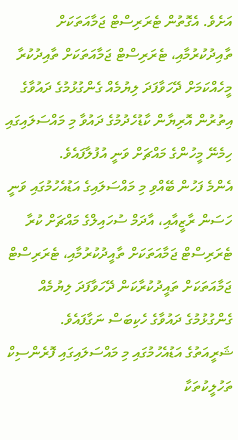އަށެވެ. އެގޮތުން ޓެރަރިސްޓް ޖަމާއަތަކަށް ތާއިދުކުރުމާއި، ޓެރަރިސްޓް ޖަމާއަތަކަށް ތާއިދުކުރާ މީހެއްކަމަށް ދޭހަވާފަދަ ލިޔުމެއް ގެންގުޅުމުގެ ދައުވާގެ އިތުރުން އޮރިޔާން ކާޑުހެދުމުގެ ދައުވާ މި މައްސަލައިގައި ހިމެނޭ މީހުންގެ މައްޗަށް ވަނީ އުފުލާފައެވެ.
އެންމެ ފަހުން ބޭއްވި މި މައްސަލައިގެ އަޑުއެހުމުގައި ވަނީ ހަސަން ރާޒީއާއި، އާދަމް ސުހައިލްގެ މައްޗަށް ކުރާ ޓެރަރިސްޓް ޖަމާއަތަކަށް ތާއީދުކުރުމާއި، ޓެރަރިސްޓް ޖަމާއަތަކަށް ތައީދުކުރާކަން ދޭހަވާފަދަ ލިޔުމެއް ގެންގުޅުމުގެ ދައުވާގެ ހެކިބަސް ނަގާފައެވެ.
ޝަރީއަތުގެ އަޑުއެހުމުގައި މި މައްސަލައިގައި ފޮރެންސިކް ތަހުލީކުތަކާ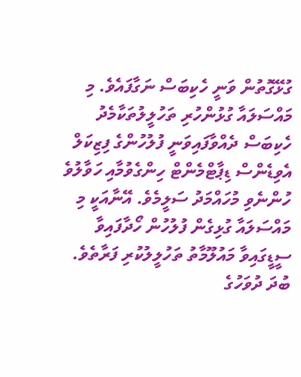ގުޅޭގޮތުން ވަނީ ހެކިބަސް ނަގާފައެވެ. މި މައްސަލައާ ގުޅުންހުރި ތަހުލީލުތަކާމެދު ހެކިބަސް ދެއްވާފައިވަނީ ފުލުހުންގެ ފިޒިކަލް އެވިޑެންސް ޑިޕާޓްމެންޓް ހިންގެވުމާއި ހަވާލުވެ ހުންނެވި މުހައްމަދު ސަލީމެވެ. އޭނާއަކީ މި މައްސަލައާ ގުޅިގެން ފުލުހުން ހޯދާފައިވާ ސީޑީގައިވާ މައުލޫމާތު ތަހުލީލުކުރި ފަރާތެވެ.
ބުދަ ދުވަހުގެ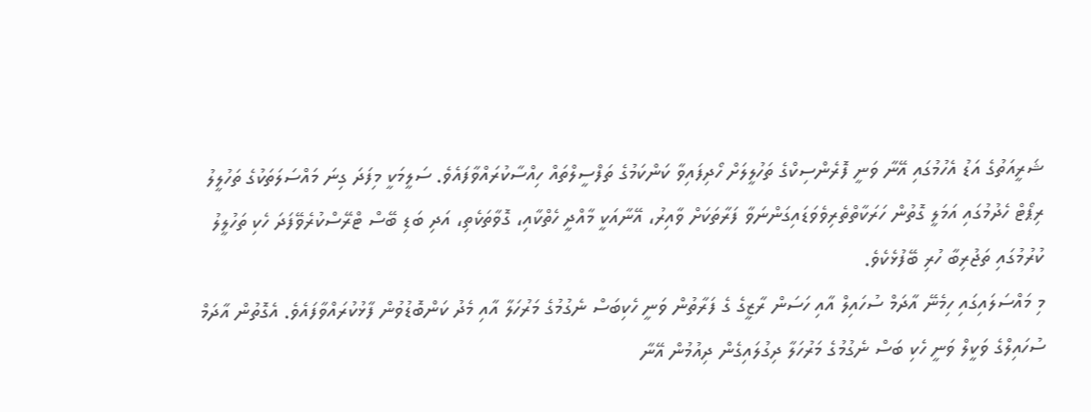ޝަރީއަތުގެ އަޑު އެހުމުގައި އޭނާ ވަނީ ފޮރެންސިކްގެ ތަހުލީލަށް ހޯދިފައިވާ ކަންކަމުގެ ތަފްސީލްތައް ހިއްސާކުރައްވާފައެވެ. ސަލީމަކީ މިފަދަ ގިނަ މައްސަލަތަކުގެ ތަހުލީލު ރިޕޯޓް ހެދުމުގައި އަމަލީ ގޮތުން ހަރަކާތްތެރިވެވަޑައިގަންނަވާ ފަރާތަކަށް ވާއިރު، އޭނާއަކީ މާއްދީ ހެތްކާއި، ގޮވާތަކެތި، އަދި ބަޑި ބޭސް ޓްރޭސްކުރެވޭފަދަ ހެކި ތަހުލީލު ކުރުމުގައި ތަޖުރިބާ ހުރި ބޭފުޅެކެވެ.
މި މައްސަލައިގައި ހިމެނޭ އާދަމް ސުހައިލް އާއި ހަސަން ރާޒީގެ ގެ ފަރާތުން ވަނީ ހެކިބަސް ނެގުމުގެ މަރުހަލާ އާއި މެދު ކަންބޮޑުވުން ފާޅުކުރައްވާފައެވެ. އެގޮތުން އާދަމް ސުހައިލްގެ ވަކީލް ވަނީ ހެކި ބަސް ނެގުމުގެ މަރުހަލާ ދިގުލައިގެން ދިއުމުން އޭނާ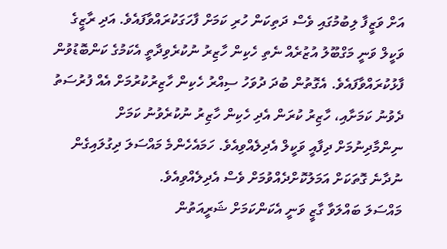އަށް ވަޒީފާ ލިބުމުގައި ވެސް ދަތިކަން ހުރި ކަމަށް ފާހަގަކުރައްވާފައެވެ. އަދި ރާޒީގެ ވަކީލް ވަނީ މަގްބޫލު އުޒުރެއް ނެތި ހެކިން ހާޒިރު ނުކުރެވިދާތީ އެކަމުގެ ކަންބޮޑުވުން ފާޅުކުރައްވާފައެވެ. އެގޮތުން ބުދަ ދުވަހު ސިއްރު ހެކިން ހާޒިރުކުރުމަށް އެއް ފުރުސަތު ދެވުނު ކަމަށާއި، ހާޒިރު ކުރަން އެދި ހެކިން ހާޒިރު ނުކުރެވުނު ކަމަށް ނިންމާދިނުމަށް ދިފާއީ ވަކީލް އެދިލެއްވިއެވެ. ހަމައެހެންމެ މައްސަލަ ދިގުލައިގެން ނުދާނެ ގޮތަކަށް އަމަލުކޮށްދެއްވުމަށް ވެސް އެދިލެއްވިއެވެ.
މައްސަލަ ބައްލަވާ ގާޒީ ވަނީ އެކަންކަމަށް ޝަރީއަތުން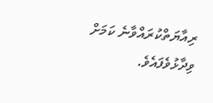ރިއާޔަތްކުރައްވާނެ ކަމަށް ވިދާޅުވެފައެވެ.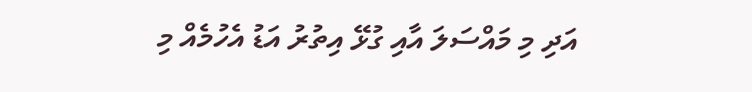އަދި މި މައްސަލަ އާއި ގުޅޭ އިތުރު އަޑު އެހުމެއް މި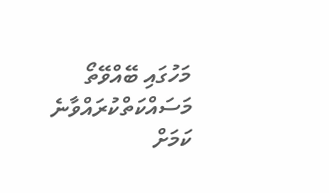މަހުގައި ބޭއްވޭތޯ މަސައްކަތްކުރައްވާނެ ކަމަށް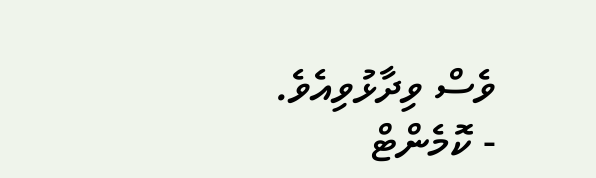ވެސް ވިދާޅުވިއެވެ.
- ކޮމެންޓް